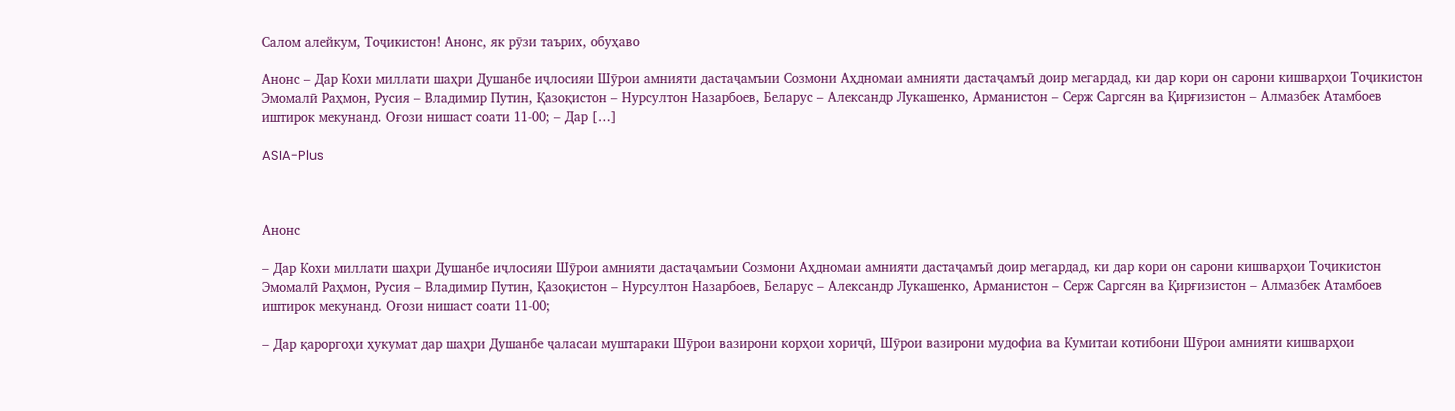Салом алейкум, Тоҷикистон! Анонс, як рӯзи таърих, обуҳаво

Анонс – Дар Кохи миллати шаҳри Душанбе иҷлосияи Шӯрои амнияти дастаҷамъии Созмони Аҳдномаи амнияти дастаҷамъӣ доир мегардад, ки дар кори он сарони кишварҳои Тоҷикистон Эмомалӣ Раҳмон, Русия – Владимир Путин, Қазоқистон – Нурсултон Назарбоев, Беларус – Александр Лукашенко, Арманистон – Серж Саргсян ва Қирғизистон – Алмазбек Атамбоев иштирок мекунанд. Оғози нишаст соати 11-00; – Дар […]

ASIA-Plus



Анонс

– Дар Кохи миллати шаҳри Душанбе иҷлосияи Шӯрои амнияти дастаҷамъии Созмони Аҳдномаи амнияти дастаҷамъӣ доир мегардад, ки дар кори он сарони кишварҳои Тоҷикистон Эмомалӣ Раҳмон, Русия – Владимир Путин, Қазоқистон – Нурсултон Назарбоев, Беларус – Александр Лукашенко, Арманистон – Серж Саргсян ва Қирғизистон – Алмазбек Атамбоев иштирок мекунанд. Оғози нишаст соати 11-00;

– Дар қароргоҳи ҳукумат дар шаҳри Душанбе ҷаласаи муштараки Шӯрои вазирони корҳои хориҷӣ, Шӯрои вазирони мудофиа ва Кумитаи котибони Шӯрои амнияти кишварҳои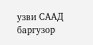узви СААД баргузор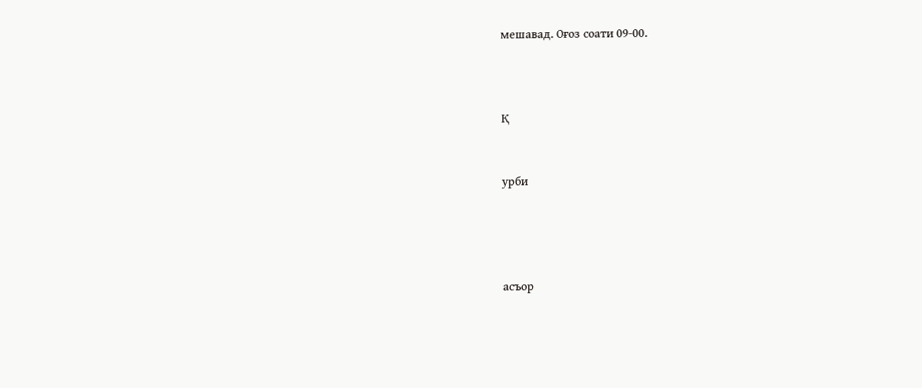мешавад. Оғоз соати 09-00.



Қ


урби




асъор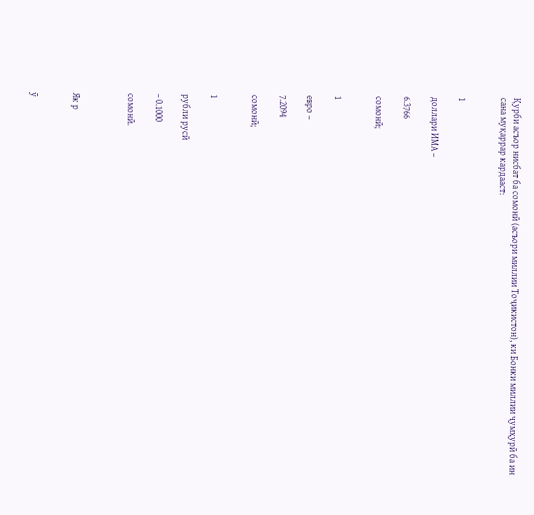Қурби асъор нисбат ба сомонӣ (асъори миллии Тоҷикистон), ки Бонки миллии ҷумҳурӣ ба ин сана муқаррар кардааст:


1

доллари ИМА –

6.3766

сомонӣ;


1

евро –

7.2094

сомонӣ;


1

рубли русӣ

– 0.1000

сомонӣ.



Як р


ӯ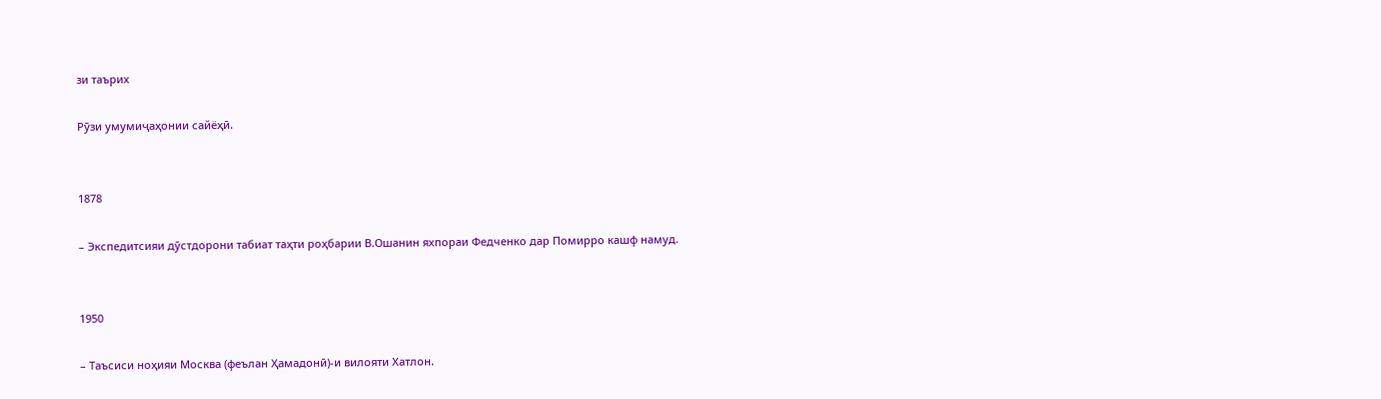зи таърих

Рӯзи умумиҷаҳонии сайёҳӣ.


1878

– Экспедитсияи дӯстдорони табиат таҳти роҳбарии В.Ошанин яхпораи Федченко дар Помирро кашф намуд.


1950

– Таъсиси ноҳияи Москва (феълан Ҳамадонӣ)-и вилояти Хатлон.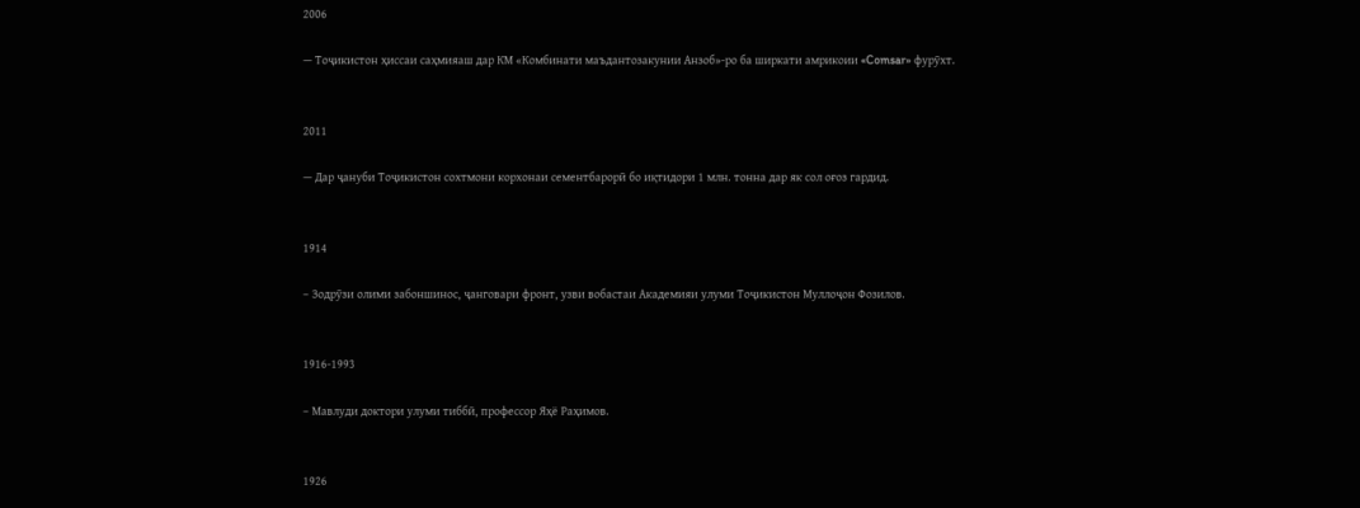2006

— Тоҷикистон ҳиссаи саҳмияаш дар КМ «Комбинати маъдантозакунии Анзоб»-ро ба ширкати амрикоии «Comsar» фурӯхт.


2011

— Дар ҷануби Тоҷикистон сохтмони корхонаи сементбарорӣ бо иқтидори 1 млн. тонна дар як сол оғоз гардид.


1914

– Зодрӯзи олими забоншинос, ҷанговари фронт, узви вобастаи Академияи улуми Тоҷикистон Муллоҷон Фозилов.


1916-1993

– Мавлуди доктори улуми тиббӣ, профессор Яҳё Раҳимов.


1926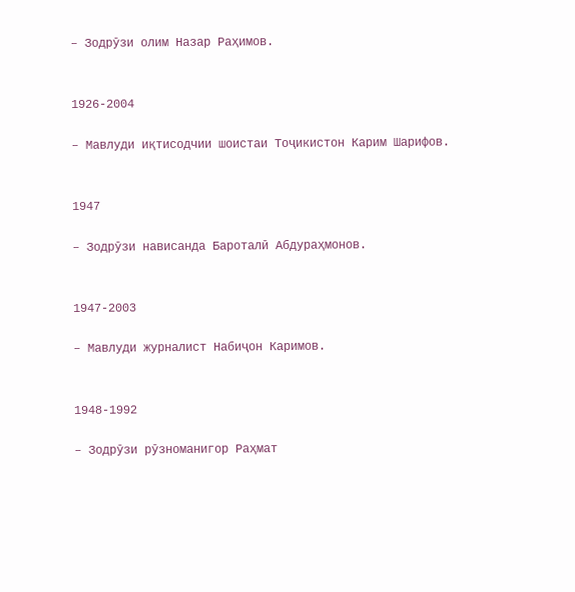– Зодрӯзи олим Назар Раҳимов.


1926-2004

– Мавлуди иқтисодчии шоистаи Тоҷикистон Карим Шарифов.


1947

– Зодрӯзи нависанда Бароталӣ Абдураҳмонов.


1947-2003

– Мавлуди журналист Набиҷон Каримов.


1948-1992

– Зодрӯзи рӯзноманигор Раҳмат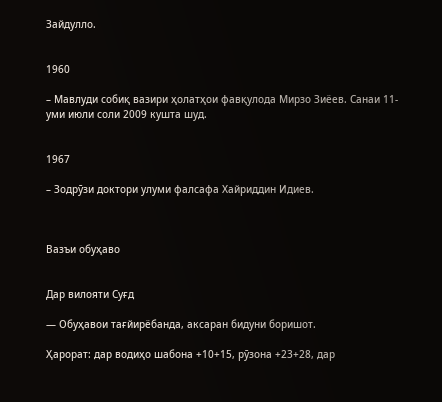Зайдулло.


1960

– Мавлуди собиқ вазири ҳолатҳои фавқулода Мирзо Зиёев. Санаи 11-уми июли соли 2009 кушта шуд.


1967

– Зодрӯзи доктори улуми фалсафа Хайриддин Идиев.



Вазъи обуҳаво


Дар вилояти Суғд

— Обуҳавои тағйирёбанда, аксаран бидуни боришот.

Ҳарорат: дар водиҳо шабона +10+15, рӯзона +23+28, дар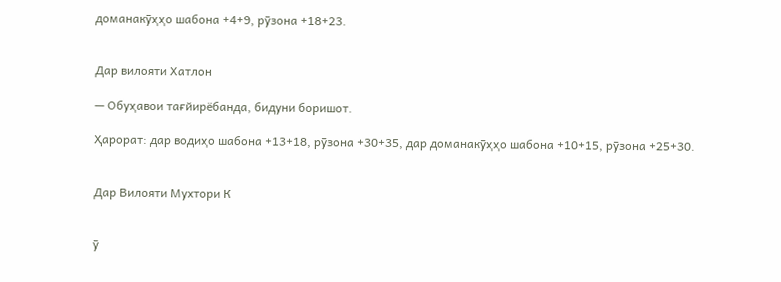доманакӯҳҳо шабона +4+9, рӯзона +18+23.


Дар вилояти Хатлон

— Обуҳавои тағйирёбанда, бидуни боришот.

Ҳарорат: дар водиҳо шабона +13+18, рӯзона +30+35, дар доманакӯҳҳо шабона +10+15, рӯзона +25+30.


Дар Вилояти Мухтори К


ӯ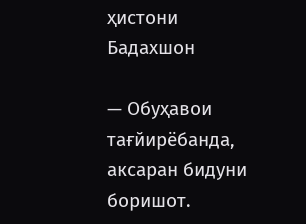ҳистони Бадахшон

— Обуҳавои тағйирёбанда, аксаран бидуни боришот.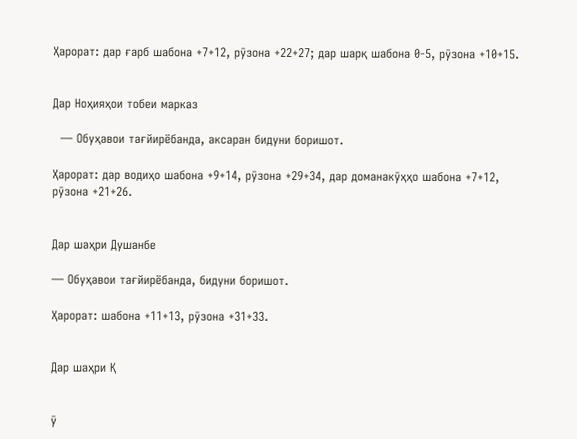Ҳарорат: дар ғарб шабона +7+12, рӯзона +22+27; дар шарқ шабона 0-5, рӯзона +10+15.


Дар Ноҳияҳои тобеи марказ

  — Обуҳавои тағйирёбанда, аксаран бидуни боришот.

Ҳарорат: дар водиҳо шабона +9+14, рӯзона +29+34, дар доманакӯҳҳо шабона +7+12, рӯзона +21+26.


Дар шаҳри Душанбе

— Обуҳавои тағйирёбанда, бидуни боришот.

Ҳарорат: шабона +11+13, рӯзона +31+33.


Дар шаҳри Қ


ӯ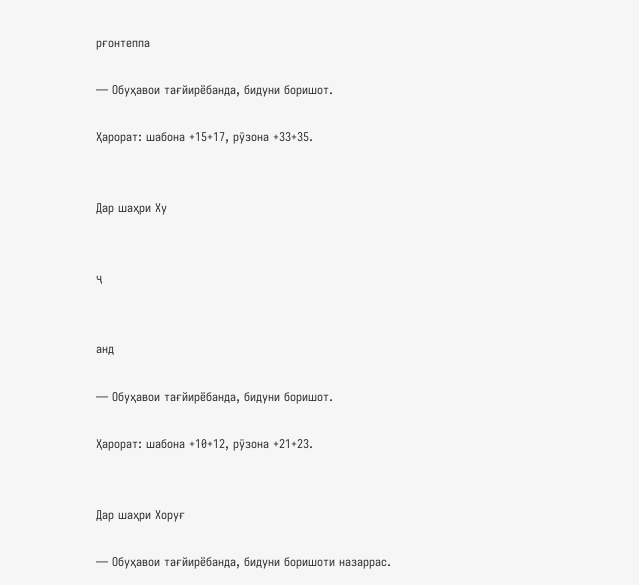рғонтеппа

— Обуҳавои тағйирёбанда, бидуни боришот.

Ҳарорат: шабона +15+17, рӯзона +33+35.


Дар шаҳри Ху


ҷ


анд

— Обуҳавои тағйирёбанда, бидуни боришот.

Ҳарорат: шабона +10+12, рӯзона +21+23.


Дар шаҳри Хоруғ

— Обуҳавои тағйирёбанда, бидуни боришоти назаррас.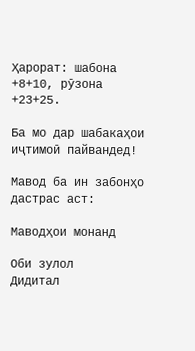Ҳарорат: шабона +8+10, рӯзона +23+25.

Ба мо дар шабакаҳои иҷтимоӣ пайвандед!

Мавод ба ин забонҳо дастрас аст:

Маводҳои монанд

Оби зулол
Дидитал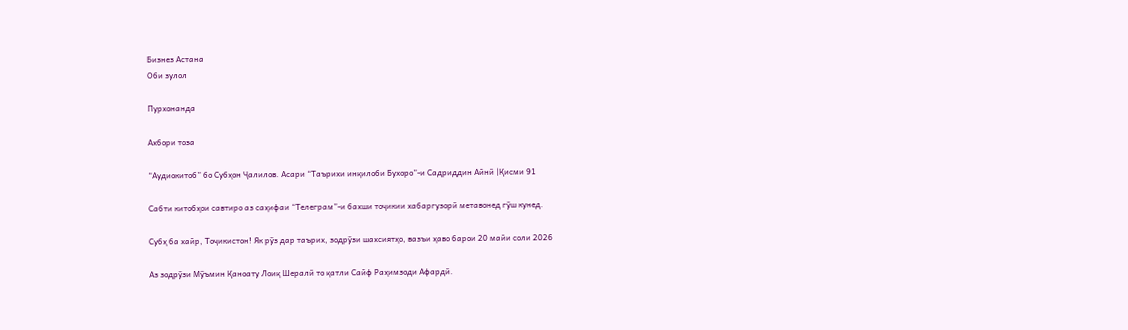Бизнез Астана
Оби зулол

Пурхонанда

Ахбори тоза

“Аудиокитоб” бо Субҳон Ҷалилов. Асари “Таърихи инқилоби Бухоро”-и Садриддин Айнӣ |Қисми 91

Cабти китобҳои савтиро аз саҳифаи “Телеграм”-и бахши тоҷикии хабаргузорӣ метавонед гӯш кунед.

Субҳ ба хайр, Тоҷикистон! Як рӯз дар таърих, зодрӯзи шахсиятҳо, вазъи ҳаво барои 20 майи соли 2026

Аз зодрӯзи Мӯъмин Қаноату Лоиқ Шералӣ то қатли Сайф Раҳимзоди Афардӣ.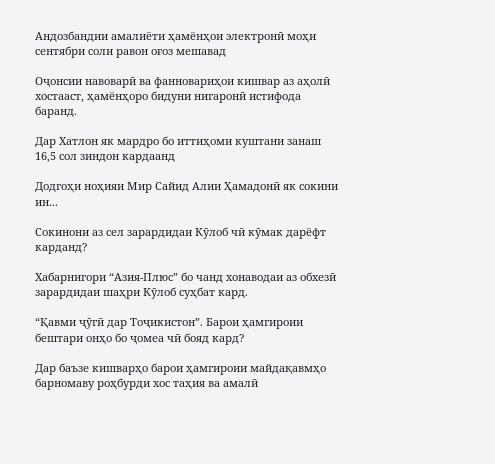Андозбандии амалиёти ҳамёнҳои электронӣ моҳи сентябри соли равон оғоз мешавад

Оҷонсии навоварӣ ва фанновариҳои кишвар аз аҳолӣ хостааст, ҳамёнҳоро бидуни нигаронӣ истифода баранд.

Дар Хатлон як мардро бо иттиҳоми куштани занаш 16,5 сол зиндон кардаанд

Додгоҳи ноҳияи Мир Сайид Алии Ҳамадонӣ як сокини ин...

Сокинони аз сел зарардидаи Кӯлоб чӣ кӯмак дарёфт карданд?

Хабарнигори “Азия-Плюс” бо чанд хонаводаи аз обхезӣ зарардидаи шаҳри Кӯлоб суҳбат кард.

“Қавми ҷӯгӣ дар Тоҷикистон”. Барои ҳамгироии бештари онҳо бо ҷомеа чӣ бояд кард?

Дар баъзе кишварҳо барои ҳамгироии майдақавмҳо барномаву роҳбурди хос таҳия ва амалӣ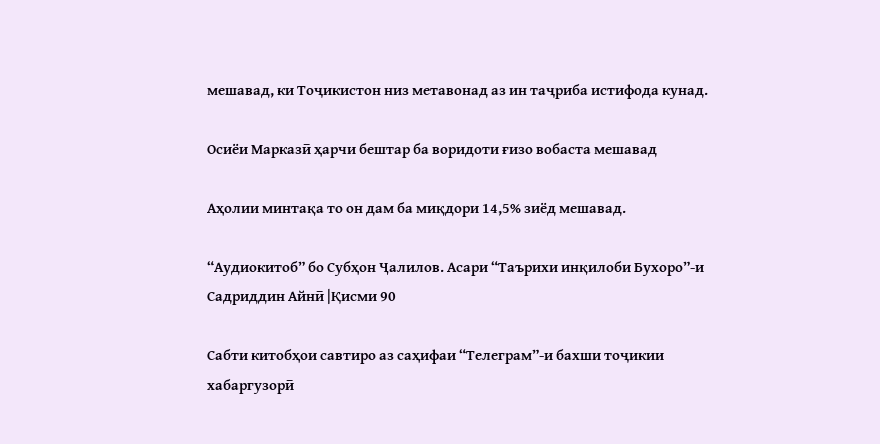мешавад, ки Тоҷикистон низ метавонад аз ин таҷриба истифода кунад.

Осиёи Марказӣ ҳарчи бештар ба воридоти ғизо вобаста мешавад

Аҳолии минтақа то он дам ба миқдори 14,5% зиёд мешавад.

“Аудиокитоб” бо Субҳон Ҷалилов. Асари “Таърихи инқилоби Бухоро”-и Садриддин Айнӣ |Қисми 90

Cабти китобҳои савтиро аз саҳифаи “Телеграм”-и бахши тоҷикии хабаргузорӣ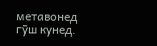метавонед гӯш кунед.